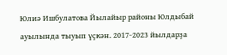Юлиә Ишбулатова Йылайыр районы Юлдыбай ауылында тыуып үҫкән. 2017-2023 йылдарҙа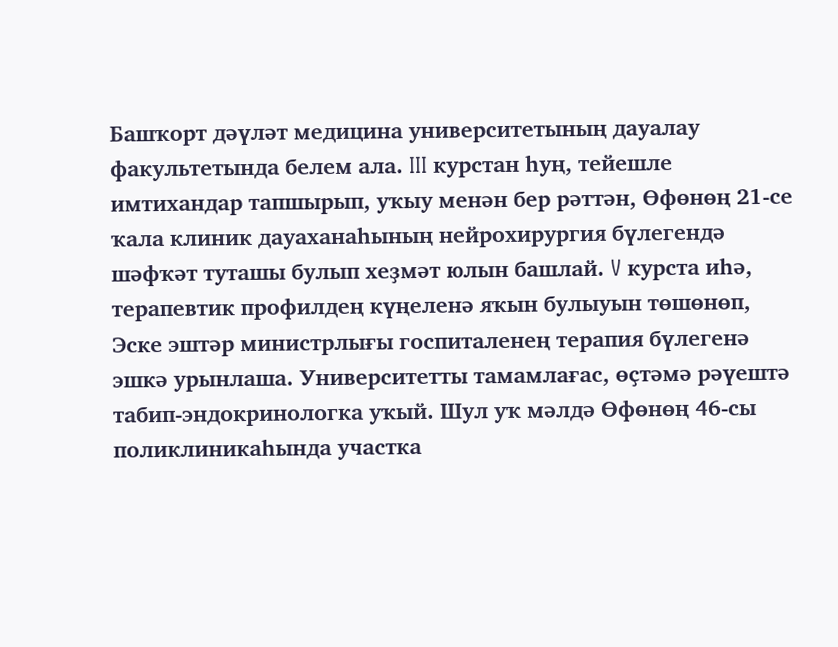Башҡорт дәүләт медицина университетының дауалау факультетында белем ала. III курстан һуң, тейешле имтихандар тапшырып, уҡыу менән бер рәттән, Өфөнөң 21-се ҡала клиник дауаханаһының нейрохирургия бүлегендә шәфҡәт туташы булып хеҙмәт юлын башлай. V курста иһә, терапевтик профилдең күңеленә яҡын булыуын төшөнөп, Эске эштәр министрлығы госпиталенең терапия бүлегенә эшкә урынлаша. Университетты тамамлағас, өҫтәмә рәүештә табип-эндокринологка уҡый. Шул уҡ мәлдә Өфөнөң 46-сы поликлиникаһында участка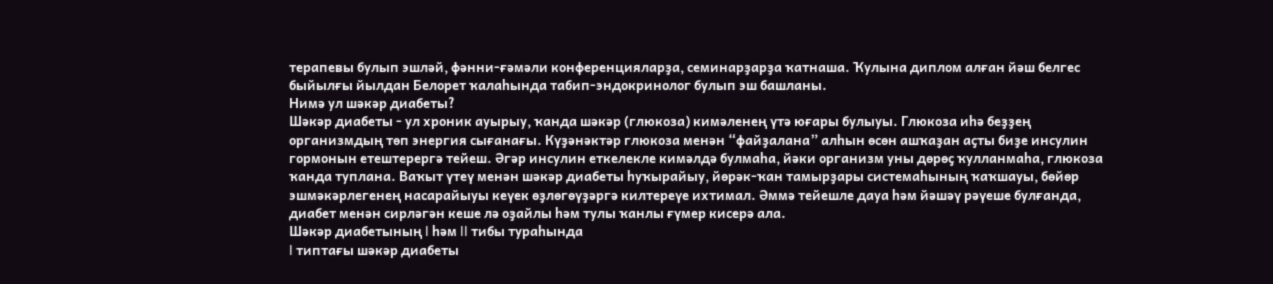терапевы булып эшләй, фәнни-ғәмәли конференцияларҙа, семинарҙарҙа ҡатнаша. Ҡулына диплом алған йәш белгес быйылғы йылдан Белорет ҡалаһында табип-эндокринолог булып эш башланы.
Нимә ул шәкәр диабеты?
Шәкәр диабеты - ул хроник ауырыу, ҡанда шәкәр (глюкоза) кимәленең үтә юғары булыуы. Глюкоза иһә беҙҙең организмдың төп энергия сығанағы. Күҙәнәктәр глюкоза менән “файҙалана” алһын өсөн ашҡаҙан аҫты биҙе инсулин гормонын етештерергә тейеш. Әгәр инсулин еткелекле кимәлдә булмаһа, йәки организм уны дөрөҫ ҡулланмаһа, глюкоза ҡанда туплана. Ваҡыт үтеү менән шәкәр диабеты һуҡырайыу, йөрәк-ҡан тамырҙары системаһының ҡаҡшауы, бөйөр эшмәкәрлегенең насарайыуы кеүек өҙлөгөүҙәргә килтереүе ихтимал. Әммә тейешле дауа һәм йәшәү рәүеше булғанда, диабет менән сирләгән кеше лә оҙайлы һәм тулы ҡанлы ғүмер кисерә ала.
Шәкәр диабетының I һәм II тибы тураһында
I типтағы шәкәр диабеты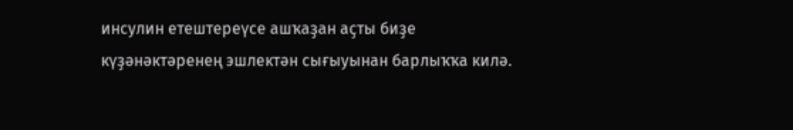инсулин етештереүсе ашҡаҙан аҫты биҙе күҙәнәктәренең эшлектән сығыуынан барлыҡҡа килә.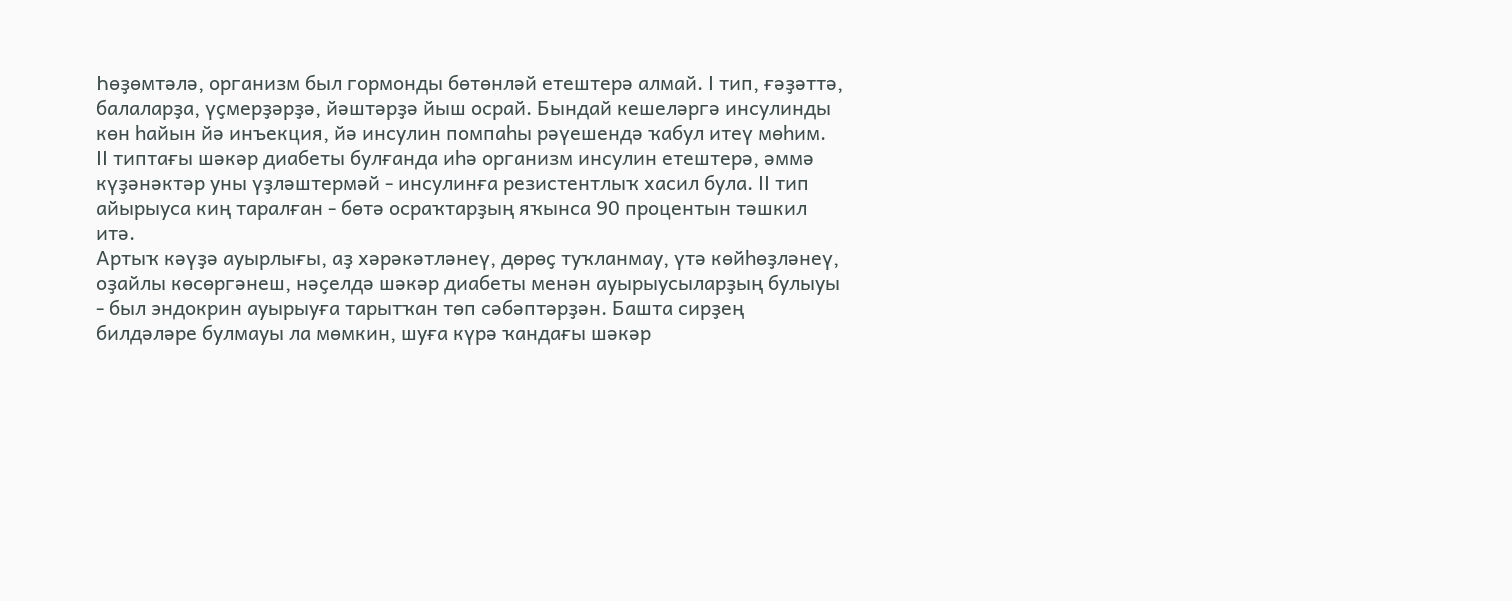Һөҙөмтәлә, организм был гормонды бөтөнләй етештерә алмай. I тип, ғәҙәттә, балаларҙа, үҫмерҙәрҙә, йәштәрҙә йыш осрай. Бындай кешеләргә инсулинды көн һайын йә инъекция, йә инсулин помпаһы рәүешендә ҡабул итеү мөһим.
II типтағы шәкәр диабеты булғанда иһә организм инсулин етештерә, әммә күҙәнәктәр уны үҙләштермәй - инсулинға резистентлыҡ хасил була. II тип айырыуса киң таралған - бөтә осраҡтарҙың яҡынса 90 процентын тәшкил итә.
Артыҡ кәүҙә ауырлығы, аҙ хәрәкәтләнеү, дөрөҫ туҡланмау, үтә көйһөҙләнеү, оҙайлы көсөргәнеш, нәҫелдә шәкәр диабеты менән ауырыусыларҙың булыуы - был эндокрин ауырыуға тарытҡан төп сәбәптәрҙән. Башта сирҙең билдәләре булмауы ла мөмкин, шуға күрә ҡандағы шәкәр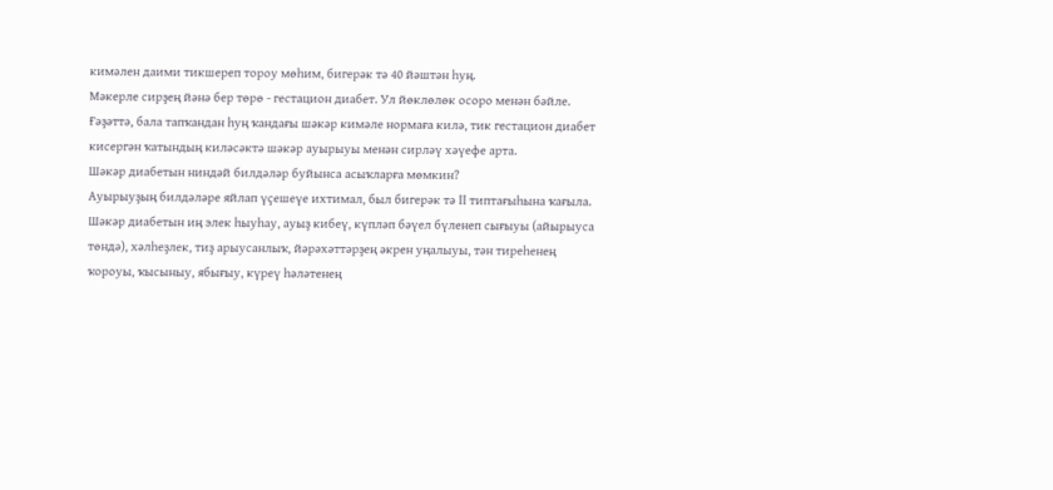кимәлен даими тикшереп тороу мөһим, бигерәк тә 40 йәштән һуң.
Мәкерле сирҙең йәнә бер төрө - гестацион диабет. Ул йөклөлөк осоро менән бәйле. Ғәҙәттә, бала тапҡандан һуң ҡандағы шәкәр кимәле нормаға килә, тик гестацион диабет кисергән ҡатындың киләсәктә шәкәр ауырыуы менән сирләү хәүефе арта.
Шәкәр диабетын ниндәй билдәләр буйынса асыҡларға мөмкин?
Ауырыуҙың билдәләре яйлап үҫешеүе ихтимал, был бигерәк тә II типтағыһына ҡағыла. Шәкәр диабетын иң элек һыуһау, ауыҙ кибеү, күпләп бәүел бүленеп сығыуы (айырыуса төндә), хәлһеҙлек, тиҙ арыусанлыҡ, йәрәхәттәрҙең әкрен уңалыуы, тән тиреһенең ҡороуы, ҡысыныу, ябығыу, күреү һәләтенең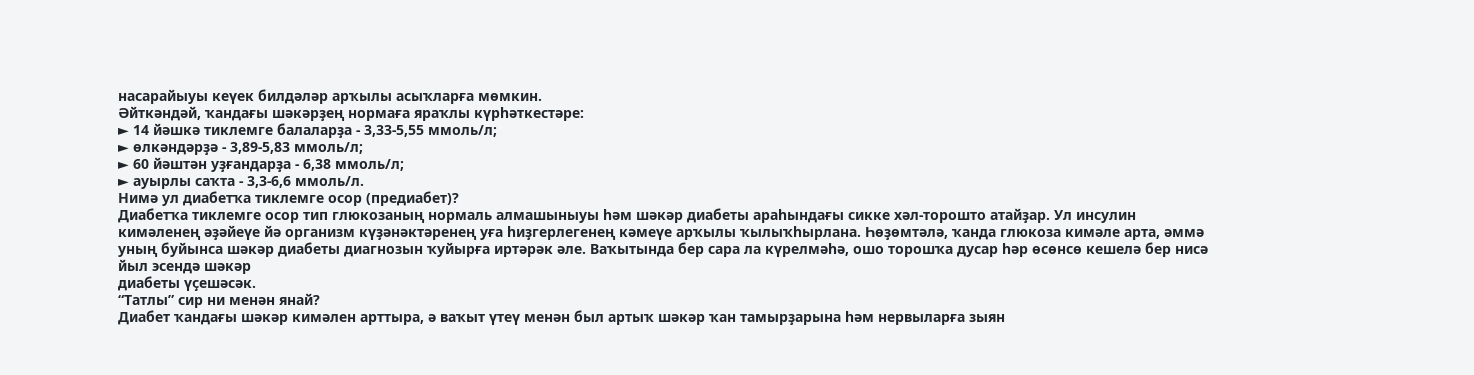насарайыуы кеүек билдәләр арҡылы асыҡларға мөмкин.
Әйткәндәй, ҡандағы шәкәрҙең нормаға яраҡлы күрһәткестәре:
► 14 йәшкә тиклемге балаларҙа - 3,33-5,55 ммоль/л;
► өлкәндәрҙә - 3,89-5,83 ммоль/л;
► 60 йәштән уҙғандарҙа - 6,38 ммоль/л;
► ауырлы саҡта - 3,3-6,6 ммоль/л.
Нимә ул диабетҡа тиклемге осор (предиабет)?
Диабетҡа тиклемге осор тип глюкозаның нормаль алмашыныуы һәм шәкәр диабеты араһындағы сикке хәл-торошто атайҙар. Ул инсулин кимәленең әҙәйеүе йә организм күҙәнәктәренең уға һиҙгерлегенең кәмеүе арҡылы ҡылыҡһырлана. Һөҙөмтәлә, ҡанда глюкоза кимәле арта, әммә уның буйынса шәкәр диабеты диагнозын ҡуйырға иртәрәк әле. Ваҡытында бер сара ла күрелмәһә, ошо торошҡа дусар һәр өсөнсө кешелә бер нисә йыл эсендә шәкәр
диабеты үҫешәсәк.
“Татлы” сир ни менән янай?
Диабет ҡандағы шәкәр кимәлен арттыра, ә ваҡыт үтеү менән был артыҡ шәкәр ҡан тамырҙарына һәм нервыларға зыян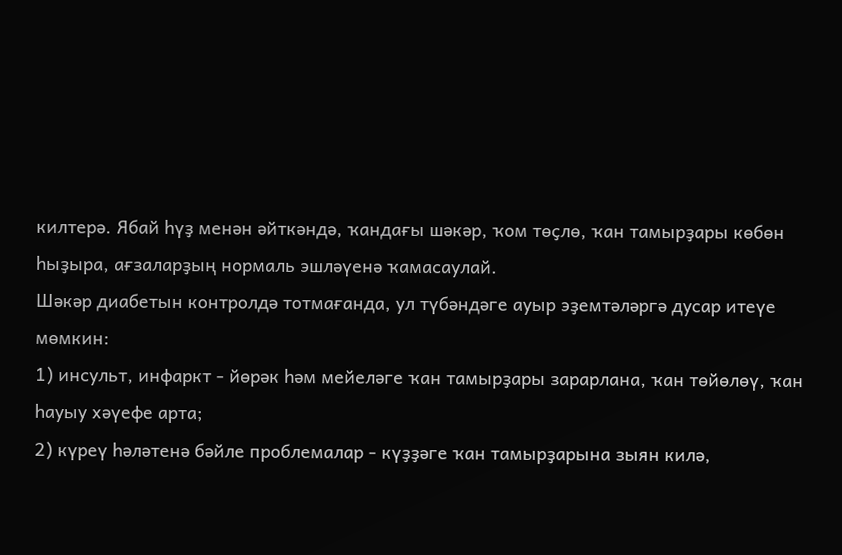килтерә. Ябай һүҙ менән әйткәндә, ҡандағы шәкәр, ҡом төҫлө, ҡан тамырҙары көбөн һыҙыра, ағзаларҙың нормаль эшләүенә ҡамасаулай.
Шәкәр диабетын контролдә тотмағанда, ул түбәндәге ауыр эҙемтәләргә дусар итеүе мөмкин:
1) инсульт, инфаркт - йөрәк һәм мейеләге ҡан тамырҙары зарарлана, ҡан төйөлөү, ҡан һауыу хәүефе арта;
2) күреү һәләтенә бәйле проблемалар - күҙҙәге ҡан тамырҙарына зыян килә,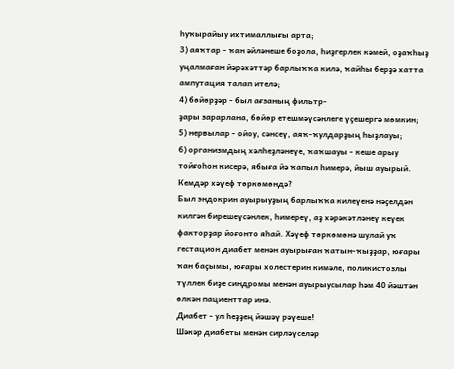һуҡырайыу ихтималлығы арта;
3) аяҡтар - ҡан әйләнеше боҙола, һиҙгерлек кәмей, оҙаҡһыҙ уңалмаған йәрәхәттәр барлыҡҡа килә, ҡайһы берҙә хатта ампутация талап ителә;
4) бөйөрҙәр - был ағзаның фильтр-
ҙары зарарлана, бөйөр етешмәүсәнлеге үҫешергә мөмкин;
5) нервылар - ойоу, сәнсеү, аяҡ-ҡулдарҙың һыҙлауы;
6) организмдың хәлһеҙләнеүе, ҡаҡшауы - кеше арыу тойғоһон кисерә, ябыға йә ҡапыл һимерә, йыш ауырый.
Кемдәр хәүеф төркөмөндә?
Был эндокрин ауырыуҙың барлыҡҡа килеүенә нәҫелдән килгән бирешеүсәнлек, һимереү, аҙ хәрәкәтләнеү кеүек факторҙар йоғонто яһай. Хәүеф төркөмөнә шулай уҡ гестацион диабет менән ауырыған ҡатын-ҡыҙҙар, юғары ҡан баҫымы, юғары холестерин кимәле, поликистозлы түллек биҙе синдромы менән ауырыусылар һәм 40 йәштән өлкән пациенттар инә.
Диабет - ул һеҙҙең йәшәү рәүеше!
Шәкәр диабеты менән сирләүселәр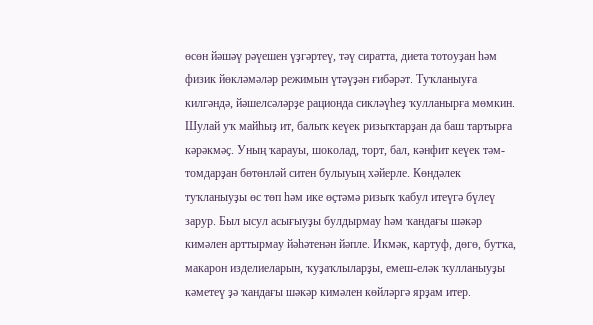өсөн йәшәү рәүешен үҙгәртеү, тәү сиратта, диета тотоуҙан һәм физик йөкләмәләр режимын үтәүҙән ғибәрәт. Туҡланыуға килгәндә, йәшелсәләрҙе рационда сикләүһеҙ ҡулланырға мөмкин. Шулай уҡ майһыҙ ит, балыҡ кеүек ризыҡтарҙан да баш тартырға кәрәкмәҫ. Уның ҡарауы, шоколад, торт, бал, кәнфит кеүек тәм-томдарҙан бөтөнләй ситен булыуың хәйерле. Көндәлек туҡланыуҙы өс төп һәм ике өҫтәмә ризыҡ ҡабул итеүгә бүлеү зарур. Был ысул асығыуҙы булдырмау һәм ҡандағы шәкәр кимәлен арттырмау йәһәтенән йәпле. Икмәк, картуф, дөгө, бутҡа, макарон изделиеларын, ҡуҙаҡлыларҙы, емеш-еләк ҡулланыуҙы кәметеү ҙә ҡандағы шәкәр кимәлен көйләргә ярҙам итер.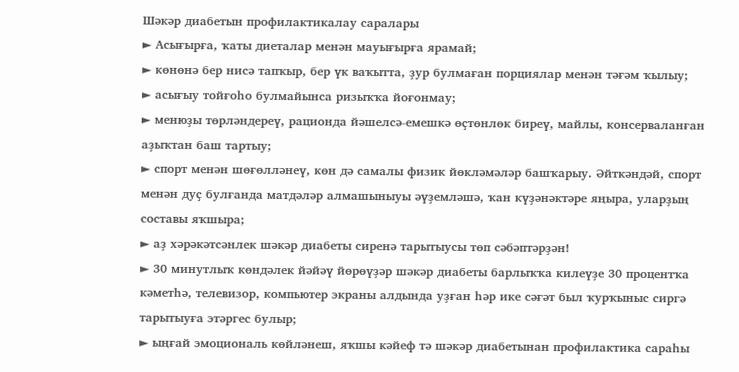Шәкәр диабетын профилактикалау саралары
► Асығырға, ҡаты диеталар менән мауығырға ярамай;
► көнөнә бер нисә тапҡыр, бер үк ваҡытта, ҙур булмаған порциялар менән тәғәм ҡылыу;
► асығыу тойғоһо булмайынса ризыҡҡа йоғонмау;
► менюҙы төрләндереү, рационда йәшелсә-емешкә өҫтөнлөк биреү, майлы, консерваланған аҙыҡтан баш тартыу;
► спорт менән шөғөлләнеү, көн дә самалы физик йөкләмәләр башҡарыу. Әйткәндәй, спорт менән дуҫ булғанда матдәләр алмашыныуы әүҙемләшә, ҡан күҙәнәктәре яңыра, уларҙың составы яҡшыра;
► аҙ хәрәкәтсәнлек шәкәр диабеты сиренә тарытыусы төп сәбәптәрҙән!
► 30 минутлыҡ көндәлек йәйәү йөрөүҙәр шәкәр диабеты барлыҡҡа килеүҙе 30 процентҡа кәметһә, телевизор, компьютер экраны алдында уҙған һәр ике сәғәт был ҡурҡыныс сиргә тарытыуға этәргес булыр;
► ыңғай эмоциональ көйләнеш, яҡшы кәйеф тә шәкәр диабетынан профилактика сараһы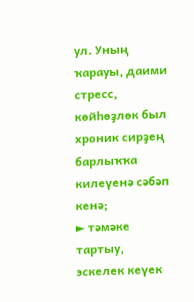ул. Уның ҡарауы, даими стресс, көйһөҙлөк был хроник сирҙең барлыҡҡа килеүенә сәбәп кенә;
► тәмәке тартыу, эскелек кеүек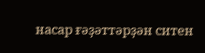насар ғәҙәттәрҙән ситен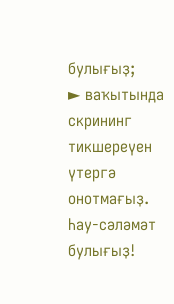булығыҙ;
► ваҡытында скрининг тикшереүен үтергә онотмағыҙ.
Һау-сәләмәт булығыҙ!